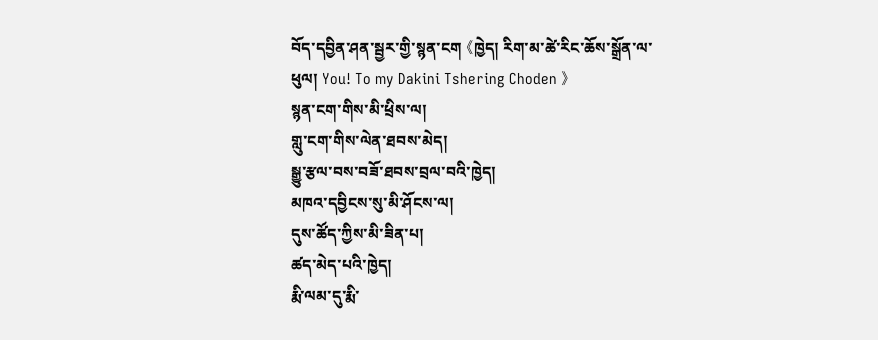བོད་དབྱིན་ཤན་སྦྱར་གྱི་སྙན་ངག 《ཁྱེད། རིག་མ་ཚེ་རིང་ཆོས་སྒྲོན་ལ་ཕུལ། You! To my Dakini Tshering Choden 》
སྙན་ངག་གིས་མི་ཕྲིས་ལ།
གླུ་ངག་གིས་ལེན་ཐབས་མེད།
སྒྱུ་རྩལ་བས་བཟོ་ཐབས་བྲལ་བའི་ཁྱེད།
མཁའ་དབྱིངས་སུ་མི་ཤོངས་ལ།
དུས་ཚོད་ཀྱིས་མི་ཟིན་པ།
ཚད་མེད་པའི་ཁྱེད།
རྨི་ལམ་དུ་རྨི་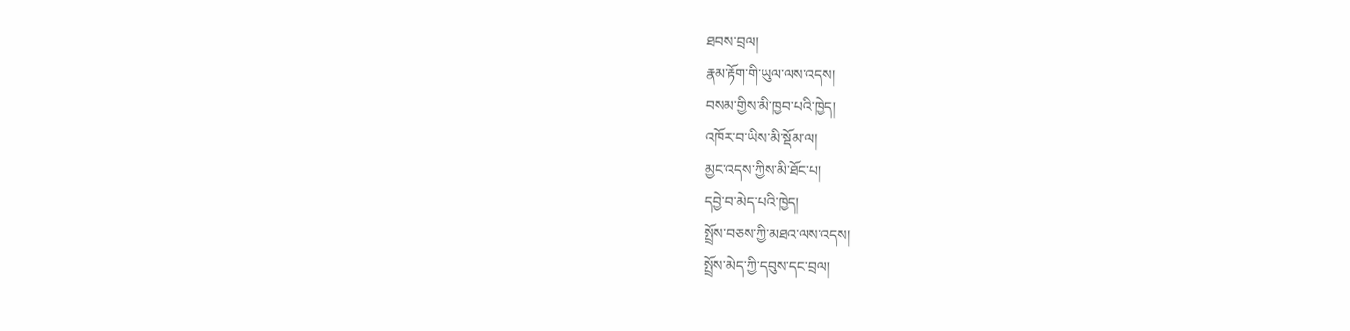ཐབས་བྲལ།
རྣམ་རྟོག་གི་ཡུལ་ལས་འདས།
བསམ་གྱིས་མི་ཁྱབ་པའི་ཁྱེད།
འཁོར་བ་ཡིས་མི་སྡོམ་ལ།
མྱང་འདས་ཀྱིས་མི་ཐོང་པ།
དབྱེ་བ་མེད་པའི་ཁྱེད།
སྤྲོས་བཅས་ཀྱི་མཐའ་ལས་འདས།
སྤྲོས་མེད་ཀྱི་དབུས་དང་བྲལ།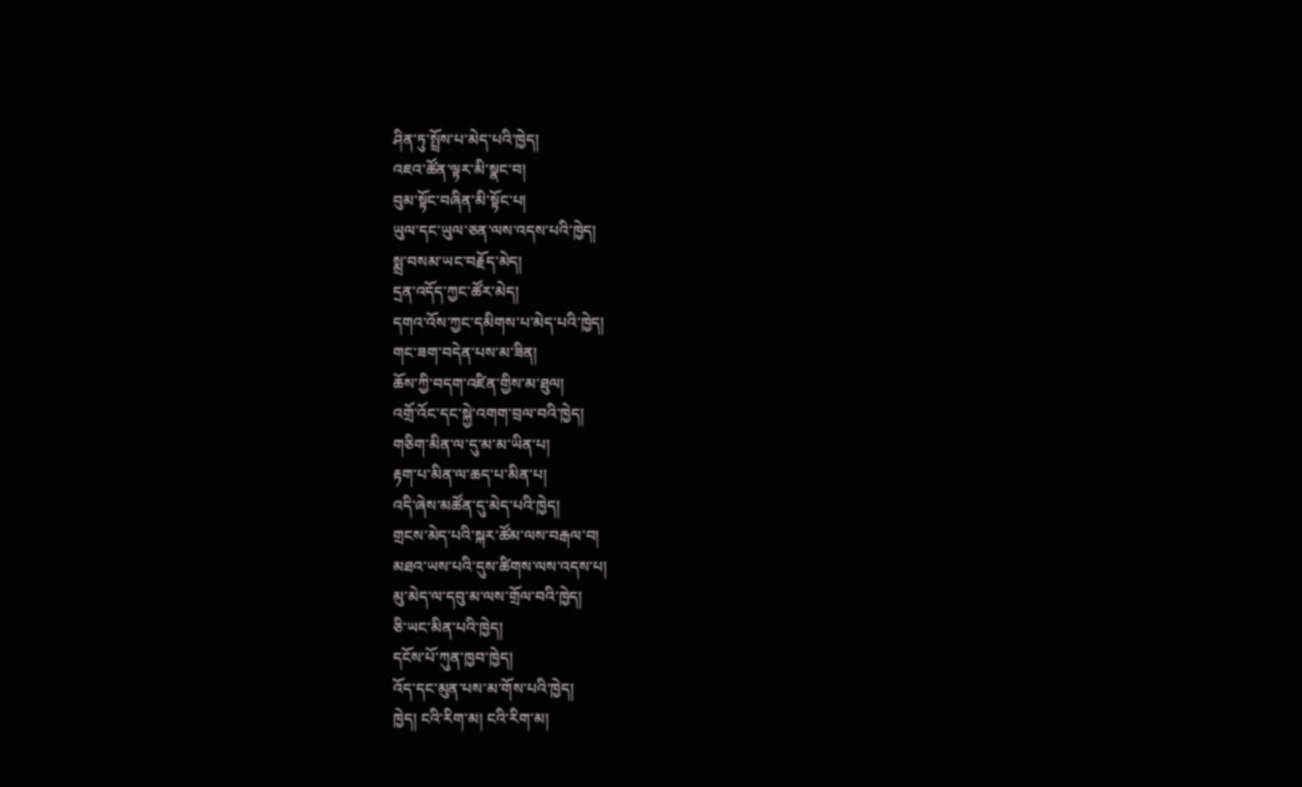ཤིན་ཏུ་སྤྲོས་པ་མེད་པའི་ཁྱེད།
འཇའ་ཚོན་ལྟར་མི་སྣང་བ།
བུམ་སྟོང་བཞིན་མི་སྟོང་པ།
ཡུལ་དང་ཡུལ་ཅན་ལས་འདས་པའི་ཁྱེད།
སྨྲ་བསམ་ཡང་བརྗོད་མེད།
དྲན་འདོད་ཀྱང་ཚོར་མེད།
དགའ་འོས་ཀྱང་དམིགས་པ་མེད་པའི་ཁྱེད།
གང་ཟག་བདེན་པས་མ་ཟིན།
ཆོས་ཀྱི་བདག་འཛིན་གྱིས་མ་ཐུལ།
འགྲོ་འོང་དང་སྐྱེ་འགག་བྲལ་བའི་ཁྱེད།
གཅིག་མིན་ལ་དུ་མ་མ་ཡིན་པ།
རྟག་པ་མིན་ལ་ཆད་པ་མིན་པ།
འདི་ཞེས་མཚོན་དུ་མེད་པའི་ཁྱེད།
གྲངས་མེད་པའི་སྐར་ཚོམ་ལས་བརྒལ་བ།
མཐའ་ཡས་པའི་དུས་ཚིགས་ལས་འདས་པ།
མུ་མེད་ལ་དབུ་མ་ལས་གྲོལ་བའི་ཁྱེད།
ཅི་ཡང་མིན་པའི་ཁྱེད།
དངོས་པོ་ཀུན་ཁྱབ་ཁྱེད།
འོད་དང་མུན་པས་མ་གོས་པའི་ཁྱེད།
ཁྱེད། ངའི་རིག་མ། ངའི་རིག་མ།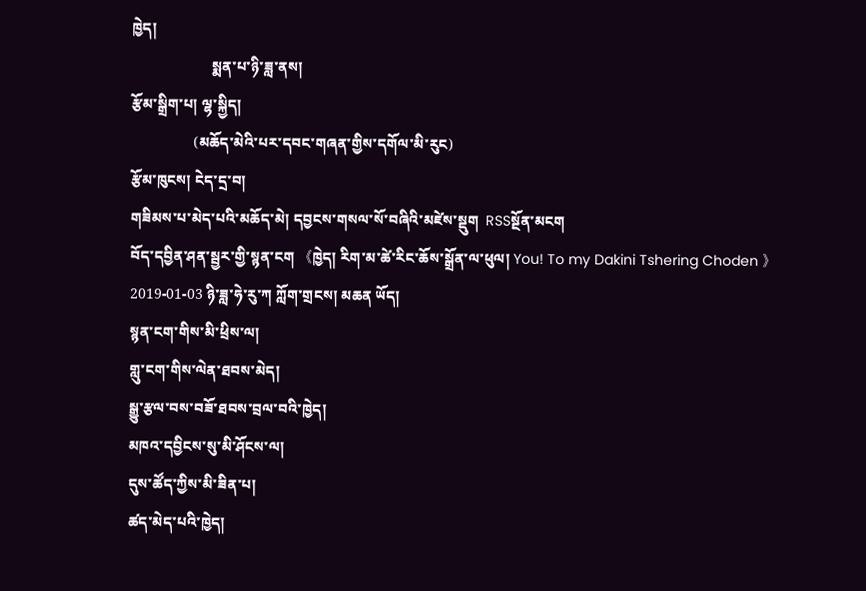ཁྱེད།
                      སྨན་པ་ཉི་ཟླ་ནས།
རྩོམ་སྒྲིག་པ། ལྷ་སྐྱིད།
                 (མཆོད་མེའི་པར་དབང་གཞན་གྱིས་དགོལ་མི་རུང)
རྩོམ་ཁུངས། ངེད་དྲ་བ།
གཟིམས་པ་མེད་པའི་མཆོད་མེ། དབྱངས་གསལ་སོ་བཞིའི་མཛེས་སྡུག  RSSསྔོན་མངག
བོད་དབྱིན་ཤན་སྦྱར་གྱི་སྙན་ངག 《ཁྱེད། རིག་མ་ཚེ་རིང་ཆོས་སྒྲོན་ལ་ཕུལ། You! To my Dakini Tshering Choden 》
2019-01-03 ཉི་ཟླ་ཧེ་རུ་ཀ ཀློག་གྲངས། མཆན ཡོད།
སྙན་ངག་གིས་མི་ཕྲིས་ལ།
གླུ་ངག་གིས་ལེན་ཐབས་མེད།
སྒྱུ་རྩལ་བས་བཟོ་ཐབས་བྲལ་བའི་ཁྱེད།
མཁའ་དབྱིངས་སུ་མི་ཤོངས་ལ།
དུས་ཚོད་ཀྱིས་མི་ཟིན་པ།
ཚད་མེད་པའི་ཁྱེད།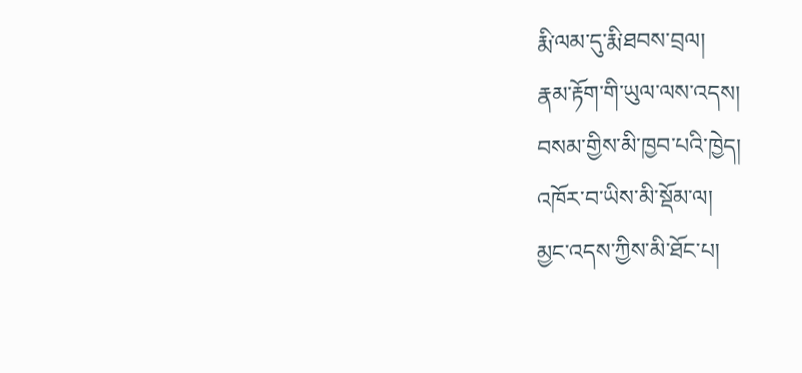རྨི་ལམ་དུ་རྨི་ཐབས་བྲལ།
རྣམ་རྟོག་གི་ཡུལ་ལས་འདས།
བསམ་གྱིས་མི་ཁྱབ་པའི་ཁྱེད།
འཁོར་བ་ཡིས་མི་སྡོམ་ལ།
མྱང་འདས་ཀྱིས་མི་ཐོང་པ།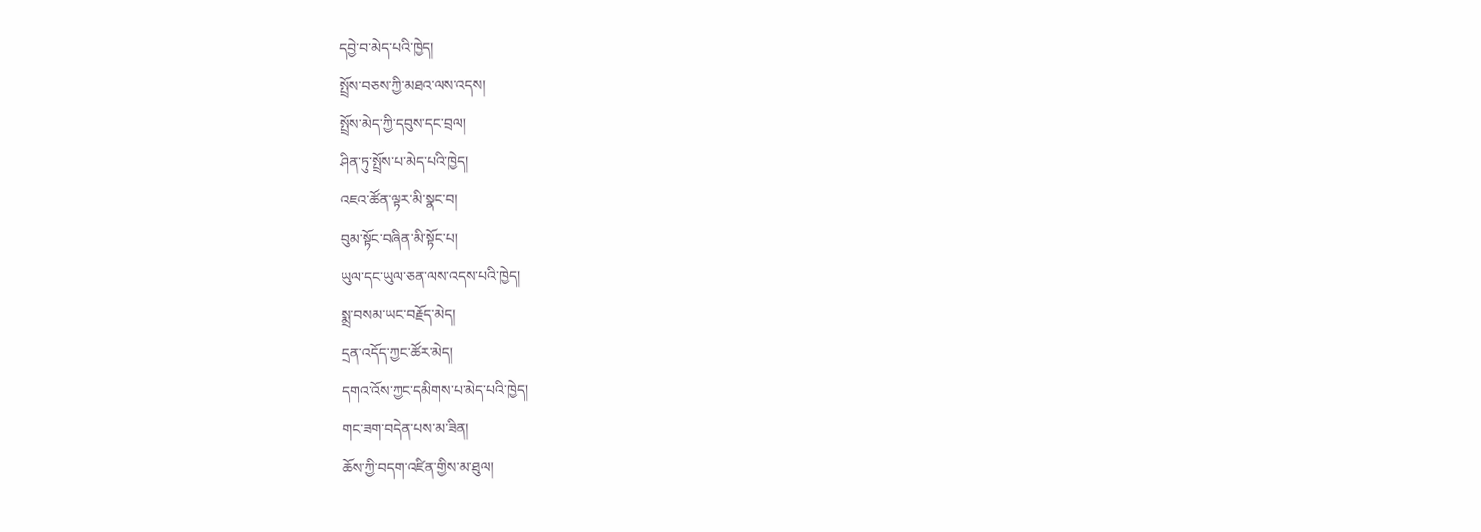དབྱེ་བ་མེད་པའི་ཁྱེད།
སྤྲོས་བཅས་ཀྱི་མཐའ་ལས་འདས།
སྤྲོས་མེད་ཀྱི་དབུས་དང་བྲལ།
ཤིན་ཏུ་སྤྲོས་པ་མེད་པའི་ཁྱེད།
འཇའ་ཚོན་ལྟར་མི་སྣང་བ།
བུམ་སྟོང་བཞིན་མི་སྟོང་པ།
ཡུལ་དང་ཡུལ་ཅན་ལས་འདས་པའི་ཁྱེད།
སྨྲ་བསམ་ཡང་བརྗོད་མེད།
དྲན་འདོད་ཀྱང་ཚོར་མེད།
དགའ་འོས་ཀྱང་དམིགས་པ་མེད་པའི་ཁྱེད།
གང་ཟག་བདེན་པས་མ་ཟིན།
ཆོས་ཀྱི་བདག་འཛིན་གྱིས་མ་ཐུལ།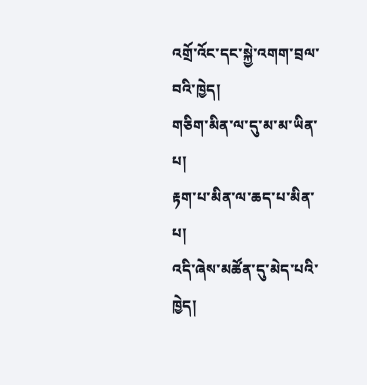འགྲོ་འོང་དང་སྐྱེ་འགག་བྲལ་བའི་ཁྱེད།
གཅིག་མིན་ལ་དུ་མ་མ་ཡིན་པ།
རྟག་པ་མིན་ལ་ཆད་པ་མིན་པ།
འདི་ཞེས་མཚོན་དུ་མེད་པའི་ཁྱེད།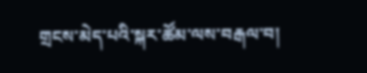གྲངས་མེད་པའི་སྐར་ཚོམ་ལས་བརྒལ་བ།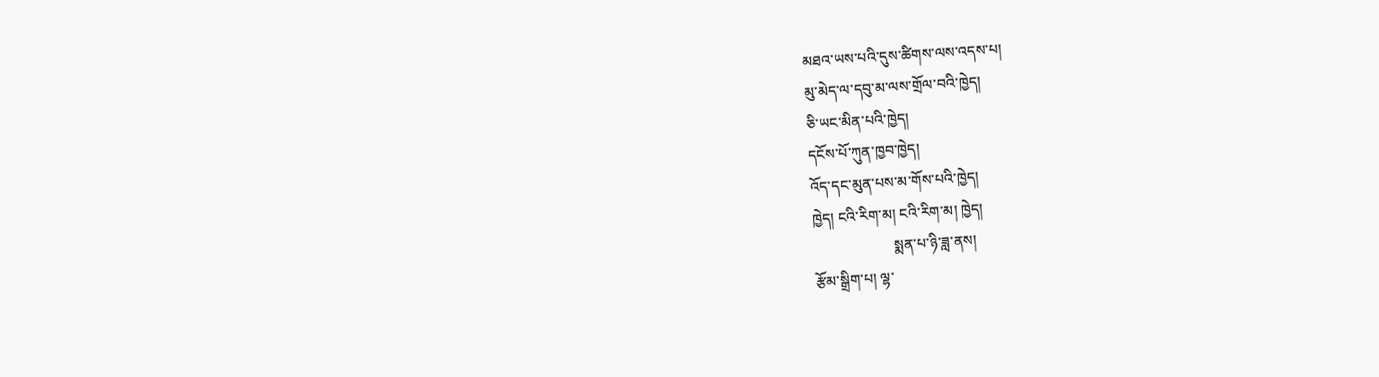མཐའ་ཡས་པའི་དུས་ཚིགས་ལས་འདས་པ།
མུ་མེད་ལ་དབུ་མ་ལས་གྲོལ་བའི་ཁྱེད།
ཅི་ཡང་མིན་པའི་ཁྱེད།
དངོས་པོ་ཀུན་ཁྱབ་ཁྱེད།
འོད་དང་མུན་པས་མ་གོས་པའི་ཁྱེད།
ཁྱེད། ངའི་རིག་མ། ངའི་རིག་མ། ཁྱེད།
                      སྨན་པ་ཉི་ཟླ་ནས།
རྩོམ་སྒྲིག་པ། ལྷ་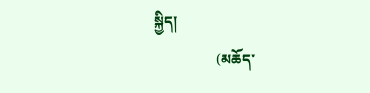སྐྱིད།
                 (མཆོད་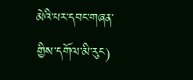མེའི་པར་དབང་གཞན་གྱིས་དགོལ་མི་རུང)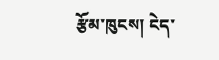རྩོམ་ཁུངས། ངེད་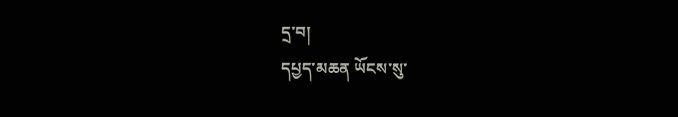དྲ་བ།
དཔྱད་མཆན ཡོངས་སུ་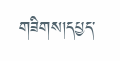གཟིགས།དཔྱད་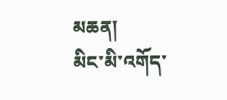མཆན།
མིང་མི་འགོད་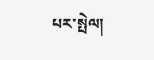པར་སྤེལ།